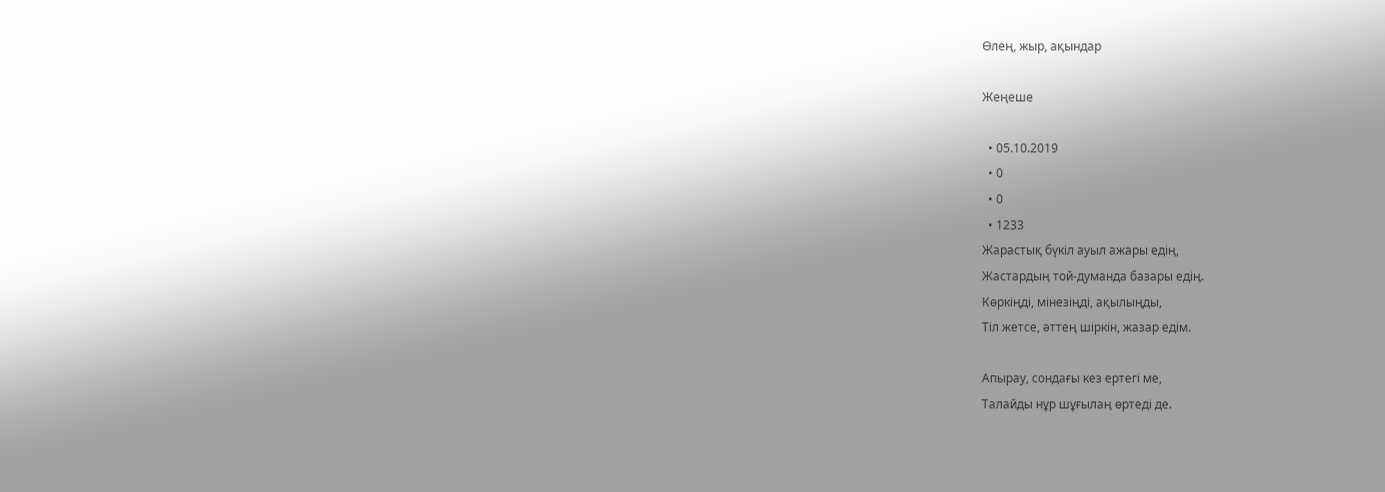Өлең, жыр, ақындар

Жеңеше

  • 05.10.2019
  • 0
  • 0
  • 1233
Жарастық бүкіл ауыл ажары едің,
Жастардың той-думанда базары едің.
Көркіңді, мінезіңді, ақылыңды,
Тіл жетсе, әттең шіркін, жазар едім.

Апырау, сондағы кез ертегі ме,
Талайды нұр шұғылаң өртеді де.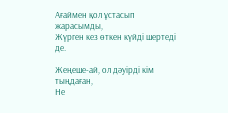Ағаймен қол ұстасып жарасымды,
Жүрген кез өткен күйді шертеді де.

Жеңеше-ай, ол дәуірді кім тыңдаған,
Не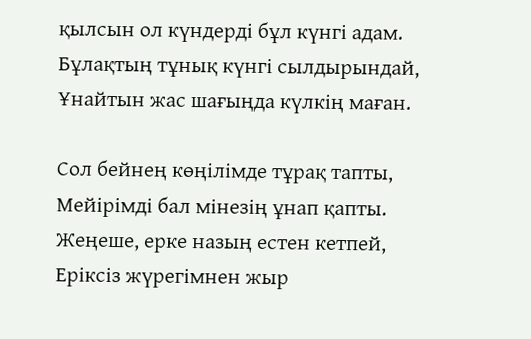қылсын ол күндерді бұл күнгі адам.
Бұлақтың тұнық күнгі сылдырындай,
Ұнайтын жас шағыңда күлкің маған.

Сол бейнең көңілімде тұрақ тапты,
Мейірімді бал мінезің ұнап қапты.
Жеңеше, ерке назың естен кетпей,
Еріксіз жүрегімнен жыр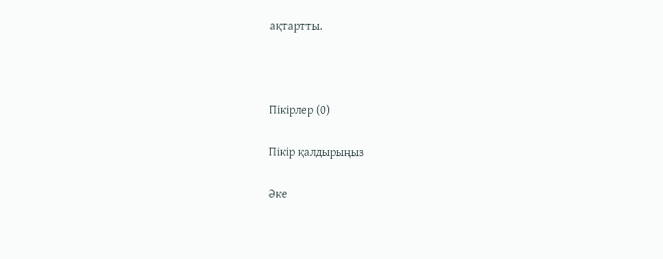ақтартты.



Пікірлер (0)

Пікір қалдырыңыз

Әке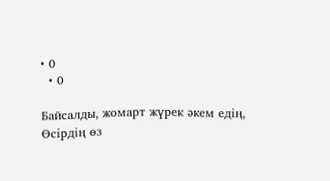• 0
  • 0

Байсалды, жомарт жүрек әкем едің,
Өсірдің өз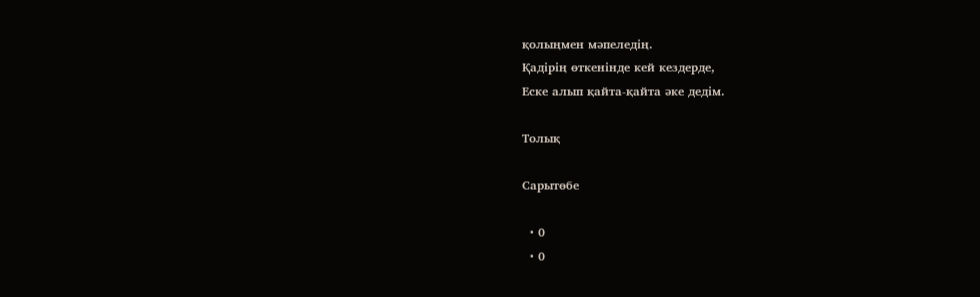қолыңмен мәпеледің.
Қадірің өткенінде кей кездерде,
Еске алып қайта-қайта әке дедім.

Толық

Сарытөбе

  • 0
  • 0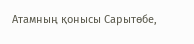Атамның қонысы Сарытөбе,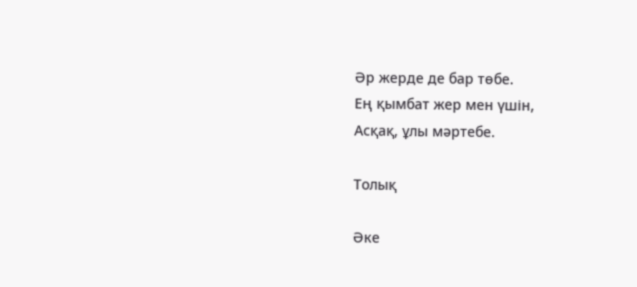Әр жерде де бар төбе.
Ең қымбат жер мен үшін,
Асқақ, ұлы мәртебе.

Толық

Әке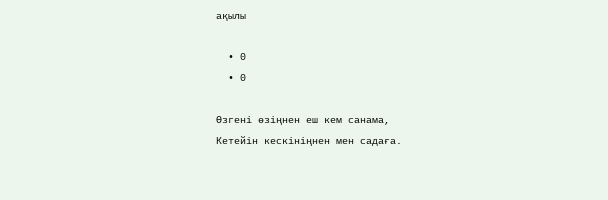ақылы

  • 0
  • 0

Өзгені өзіңнен еш кем санама,
Кетейін кескініңнен мен садаға.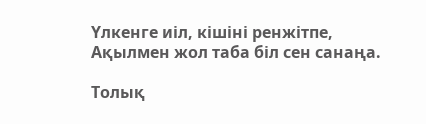Үлкенге иіл, кішіні ренжітпе,
Ақылмен жол таба біл сен санаңа.

Толық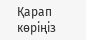Қарап көріңіз